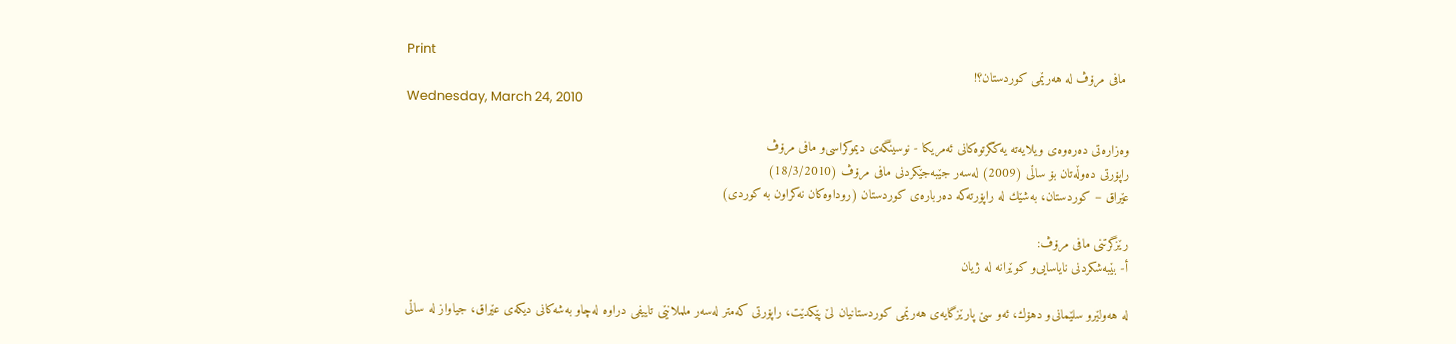Print
 مافی‌ مرۆڤ له‌ هه‌رێمی‌ كوردستان؟!
Wednesday, March 24, 2010

وه‌زاره‌تی‌ ده‌ره‌وه‌ی‌ ویلایه‌ته‌ یه‌كگرتوه‌كانی‌ ئه‌مریكا - نوسینگه‌ی‌ دیموكراسی‌‌و مافی‌ مرۆڤ
راپۆرتی‌ ده‌وڵه‌تان بۆ ساڵی‌ (2009) له‌سه‌ر جێبه‌جێكردنی‌ مافی‌ مرۆڤ (18/3/2010)
عێراق – كوردستان، به‌شێك له‌ راپۆرته‌كه‌ ده‌رباره‌ی‌ كوردستان (روداوه‌كان نه‌كراون به‌ كوردی‌)

رێزگرتنی‌ مافی‌ مرۆڤ:
أ‌- بێبه‌شكردنی‌ نایاسایی‌‌و كوێرانه‌ له‌ ژیان

له‌ هه‌ولێر‌و سلێمانی‌‌و دهۆك، ئه‌و سێ‌ پارێزگایه‌ی‌ هه‌رێمی‌ كوردستانیان لێ پێكدێت، راپۆرتی‌ كه‌متر له‌سه‌ر ململانێی‌ تاییفی‌ دراوه‌ له‌چاو به‌شه‌كانی‌ دیكه‌ی‌ عێراق، جیاواز له‌ ساڵی‌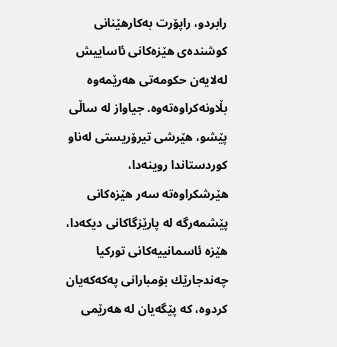رابردو، راپۆرت به‌كارهێنانی‌ كوشنده‌ی‌ هێزه‌كانی‌ ئاساییش له‌لایه‌ن حكومه‌تی‌ هه‌رێمه‌وه‌ بڵاونه‌كراوه‌ته‌وه‌. جیاواز له‌ ساڵی‌ پێشو، هێرشی‌ تیرۆریستی‌ له‌ناو كوردستاندا روینه‌دا، هێرشكراوه‌ته‌ سه‌ر هێزه‌كانی‌ پێشمه‌رگه‌ له‌ پارێزگاكانی‌ دیكه‌دا، هێزه‌ ئاسمانییه‌كانی‌ توركیا چه‌ندجارێك بۆمبارانی‌ په‌كه‌كه‌یان كردوه‌، كه‌ پێگه‌یان له‌ هه‌رێمی‌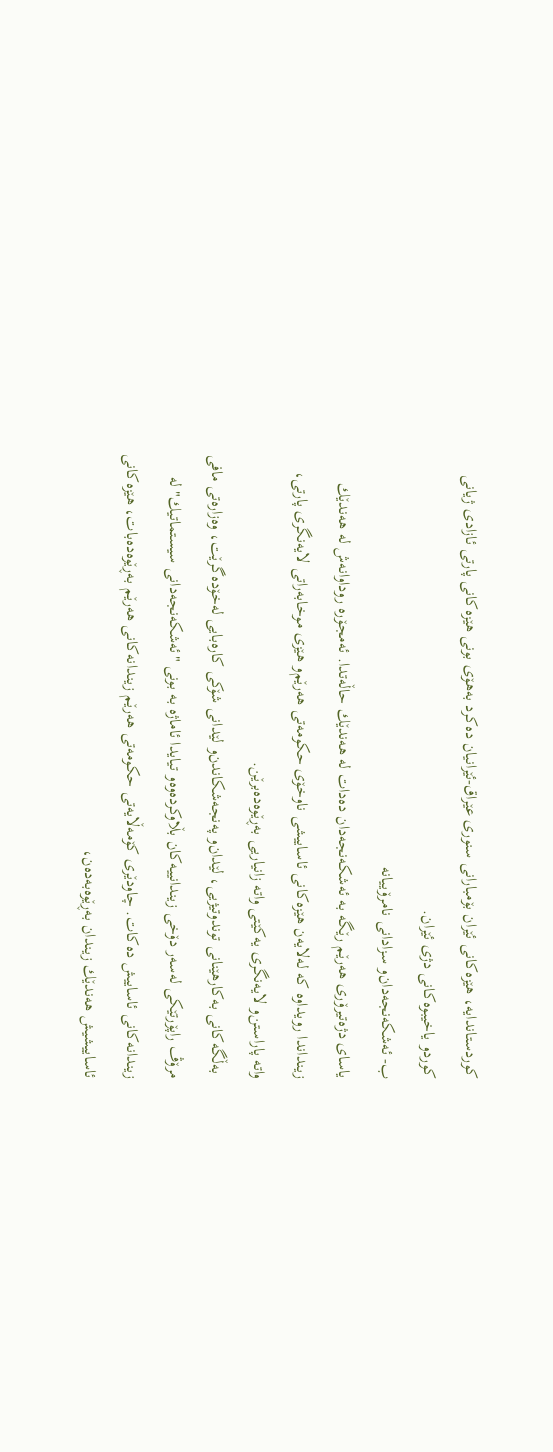كوردستاندایه‌، هێزه‌كانی‌ ئێران بۆمبارانی‌ سنوری‌ عێراق-ئێرانیان ده‌كرد به‌هۆی‌ بونی‌ هێزه‌كانی‌ پارتی‌ ئازادی‌ ژیانی‌ كوردو یاخیبوه‌كانی‌ دژی‌ ئێران.
ب‌- ئه‌شكه‌نجه‌دان‌و سزادانی‌ نامرۆییانه‌
یاسای‌ دژه‌تیرۆری‌ هه‌رێم رێگه‌ به‌ ئه‌شكه‌نجه‌دان ده‌دات له‌ هه‌ندێك حاڵه‌تدا. ئه‌مجۆره‌ روداوانه‌ش له‌ هه‌ندێك زینداندا رویداوه‌ كه‌ له‌لایه‌ن هێزه‌كانی‌ ئاساییشی‌ ناوخۆی‌ حكومه‌تی‌ هه‌رێم‌و هێزی‌ موخابه‌راتی‌ لایه‌نگری‌ پارتی‌، واته‌ پاراستن‌و لایه‌نگری‌ یه‌كێتی‌ واته‌ زانیاریی‌ به‌ڕێوه‌ده‌برێن.
 به‌ڵگه‌كانی‌ به‌كارهێنانی‌ توندوتیژیی‌، لێدان‌و په‌نجه‌شكاندن‌و لێدانی‌ شۆكی‌ كاره‌بایی‌ له‌خۆده‌گرێت، وه‌زاره‌تی‌ مافی‌ مرۆڤ راپۆرتێكی‌ له‌سه‌ر دۆخی‌ زیندانییه‌كان بڵاوكرده‌وه‌و تیایدا ئاماژه‌ به‌ بونی‌ "ئه‌شكه‌نجه‌دانی‌ سیستماتیك" له‌ زیندانه‌كانی‌ ئاساییش ده‌كات. چاودێری‌ كۆمه‌ڵایه‌تی‌ حكومه‌تی‌ هه‌رێم زیندانه‌كانی‌ هه‌رێم به‌ڕێوه‌ده‌بات، هێزه‌كانی‌ ئاساییشیش هه‌ندێك زیندان به‌ڕێوه‌به‌ده‌ن،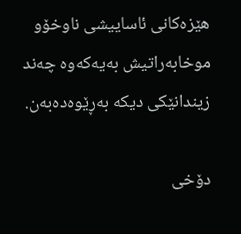هێزه‌كانی‌ ئاساییشی‌ ناوخۆو موخابه‌راتیش به‌یه‌كه‌وه‌ چه‌ند زیندانێكی‌ دیكه‌ به‌ڕێوه‌ده‌به‌ن.

دۆخی‌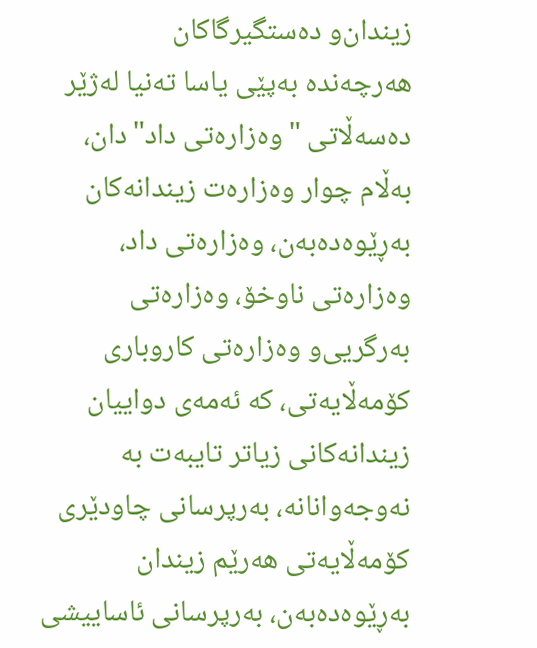زیندان‌و ده‌ستگیرگاكان
هه‌رچه‌نده‌ به‌پێی‌ یاسا ته‌نیا له‌ژێر ده‌سه‌ڵاتی‌ "وه‌زاره‌تی‌ داد"دان، به‌ڵام چوار وه‌زاره‌ت زیندانه‌كان به‌ڕێوه‌ده‌به‌ن، وه‌زاره‌تی‌ داد، وه‌زاره‌تی‌ ناوخۆ، وه‌زاره‌تی‌ به‌رگریی‌‌و وه‌زاره‌تی‌ كاروباری‌ كۆمه‌ڵایه‌تی‌، كه‌ ئه‌مه‌ی‌ دواییان زیندانه‌كانی‌ زیاتر تایبه‌ت به‌ نه‌وجه‌وانانه‌، به‌رپرسانی‌ چاودێری‌ كۆمه‌ڵایه‌تی‌ هه‌رێم زیندان به‌ڕێوه‌ده‌به‌ن، به‌رپرسانی‌ ئاساییشی‌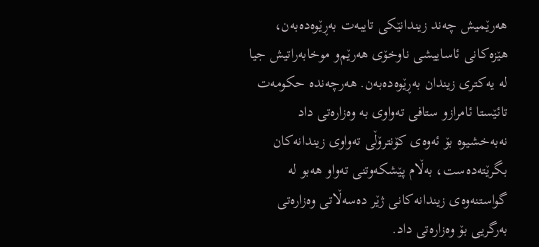هه‌رێمیش چه‌ند زیندانێكی‌ تایبه‌ت به‌ڕێوه‌ده‌به‌ن، هێزه‌كانی‌ ئاساییشی‌ ناوخۆی‌ هه‌رێم‌و موخابه‌راتیش جیا له‌ یه‌كتری‌ زیندان به‌ڕێوه‌ده‌به‌ن. هه‌رچه‌نده‌ حكومه‌ت تائێستا ئامراز‌و ستافی‌ ته‌واوی‌ به‌ وه‌زاره‌تی‌ داد نه‌به‌خشیوه‌ بۆ ئه‌وه‌ی‌ كۆنترۆڵی‌ ته‌واوی‌ زیندانه‌كان بگرێته‌ده‌ست، به‌ڵام پێشكه‌وتنی‌ ته‌واو هه‌بو له‌ گواستنه‌وه‌ی‌ زیندانه‌كانی‌ ژێر ده‌سه‌ڵاتی‌ وه‌زاره‌تی‌ به‌رگریی‌ بۆ وه‌زاره‌تی‌ داد.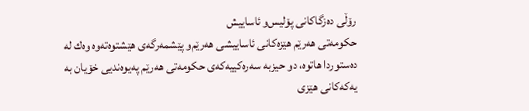رۆڵی‌ ده‌زگاكانی‌ پۆلیس‌و ئاساییش
حكومه‌تی‌ هه‌رێم هێزه‌كانی‌ ئاساییشی‌ هه‌رێم‌و پێشمه‌رگه‌ی‌ هێشتوه‌ته‌وه‌ وه‌ك له‌ ده‌ستوردا هاتوه‌، دو حیزبه‌ سه‌ره‌كییه‌كه‌ی‌ حكومه‌تی‌ هه‌رێم په‌یوه‌ندیی‌ خۆیان به‌ یه‌كه‌كانی‌ هێزی‌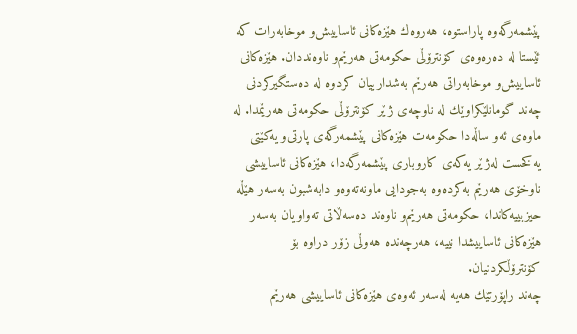پێشمه‌رگه‌وه‌ پاراستوه‌، هه‌روه‌ك هێزه‌كانی‌ ئاساییش‌و موخابه‌رات كه‌ ئێستا له‌ ده‌ره‌وه‌ی‌ كۆنترۆڵی‌ حكومه‌تی‌ هه‌رێم‌و ناوه‌نددان. هێزه‌كانی‌ ئاساییش‌و موخابه‌راتی‌ هه‌رێم به‌شدارییان كردوه‌ له‌ ده‌ستگیركردنی‌ چه‌ند گومانلێكراوێك له‌ ناوچه‌ی‌ ژێر كۆنترۆڵی‌ حكومه‌تی‌ هه‌رێمدا. له‌ ماوه‌ی‌ ئه‌و ساڵه‌دا حكومه‌ت هێزه‌كانی‌ پێشمه‌رگه‌ی‌ پارتی‌‌و یه‌كێتی‌ یه‌كخست له‌ژێر یه‌كه‌ی‌ كاروباری‌ پێشمه‌رگه‌دا، هێزه‌كانی‌ ئاساییشی‌ ناوخۆی‌ هه‌رێم به‌كرده‌وه‌ به‌جودایی‌ ماونه‌ته‌وه‌‌و دابه‌شبون به‌سه‌ر هێڵه‌ حیزبییه‌كاندا، حكومه‌تی‌ هه‌رێم‌و ناوه‌ند ده‌سه‌ڵاتی‌ ته‌واویان به‌سه‌ر هێزه‌كانی‌ ئاساییشدا نییه‌، هه‌رچه‌نده‌ هه‌وڵی‌ زۆر دراوه‌ بۆ كۆنترۆڵكردنیان.
چه‌ند راپۆرتێك هه‌یه‌ له‌سه‌ر ئه‌وه‌ی‌ هێزه‌كانی‌ ئاساییشی‌ هه‌رێم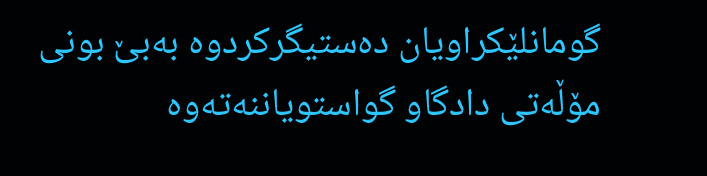گومانلێكراویان ده‌ستیگركردوه‌ به‌بێ‌ بونی‌ مۆڵه‌تی‌ دادگاو گواستویاننه‌ته‌وه‌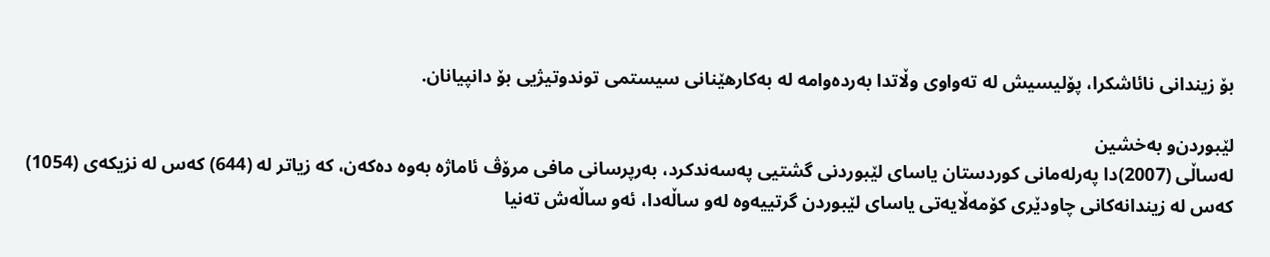بۆ زیندانی‌ نائاشكرا، پۆلیسیش له‌ ته‌واوی‌ وڵاتدا به‌رده‌وامه‌ له‌ به‌كارهێنانی‌ سیستمی‌ توندوتیژیی‌ بۆ دانپیانان.

لێبوردن‌و به‌خشین
له‌ساڵی‌ (2007)دا په‌رله‌مانی‌ كوردستان یاسای‌ لێبوردنی‌ گشتیی‌ په‌سه‌ندكرد، به‌رپرسانی‌ مافی‌ مرۆڤ ئاماژه‌ به‌وه‌ ده‌كه‌ن، كه‌ زیاتر له‌ (644) كه‌س له‌ نزیكه‌ی‌ (1054) كه‌س له‌ زیندانه‌كانی‌ چاودێری‌ كۆمه‌ڵایه‌تی‌ یاسای‌ لێبوردن گرتییه‌وه‌ له‌و ساڵه‌دا، ئه‌و ساڵه‌ش ته‌نیا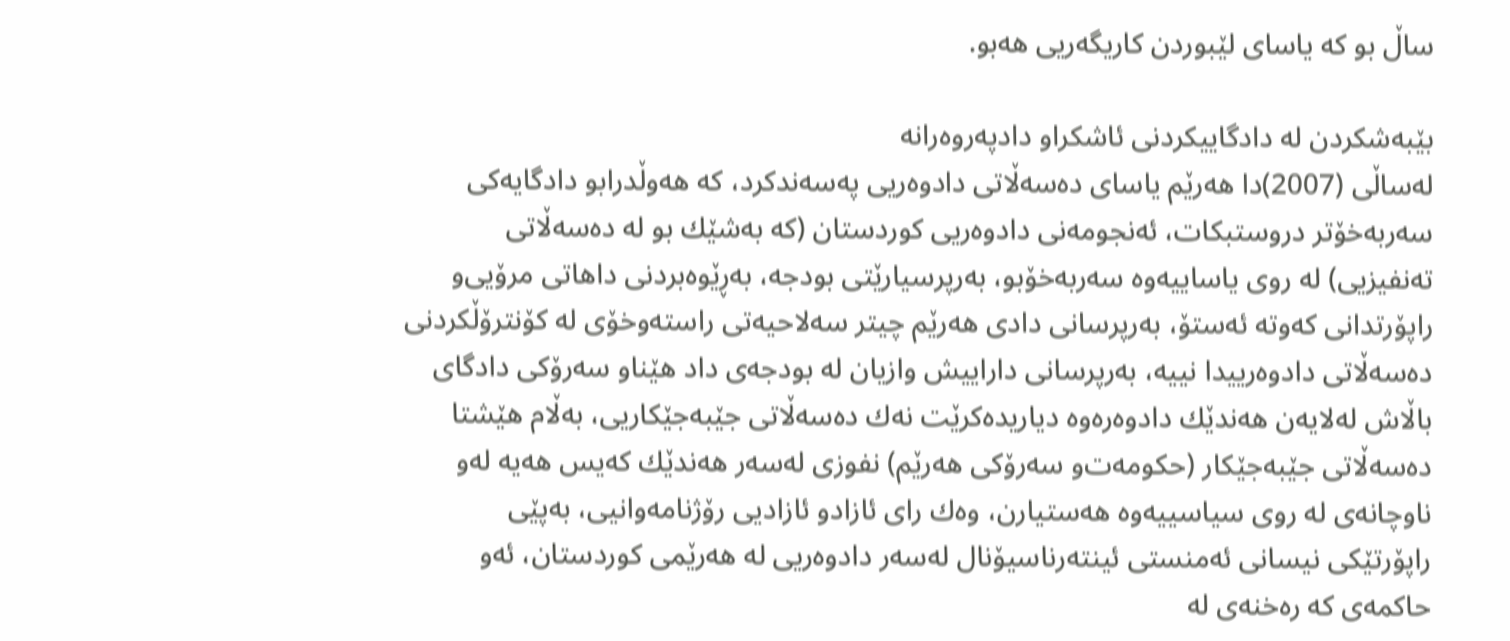ساڵ‌ بو كه‌ یاسای‌ لێبوردن كاریگه‌ریی‌ هه‌بو.

بێبه‌شكردن له‌ دادگاییكردنی‌ ئاشكراو دادپه‌روه‌رانه‌
له‌ساڵی‌ (2007)دا هه‌رێم یاسای‌ ده‌سه‌ڵاتی‌ دادوه‌ریی‌ په‌سه‌ندكرد، كه‌ هه‌وڵدرابو دادگایه‌كی‌ سه‌ربه‌خۆتر دروستبكات، ئه‌نجومه‌نی‌ دادوه‌ریی‌ كوردستان (كه‌ به‌شێك بو له‌ ده‌سه‌ڵاتی‌ ته‌نفیزیی‌) له‌ روی‌ یاساییه‌وه‌ سه‌ربه‌خۆبو، به‌رپرسیارێتی‌ بودجه‌، به‌ڕێوه‌بردنی‌ داهاتی‌ مرۆیی‌‌و راپۆرتدانی‌ كه‌وته‌ ئه‌ستۆ، به‌رپرسانی‌ دادی‌ هه‌رێم چیتر سه‌لاحیه‌تی‌ راسته‌وخۆی‌ له‌ كۆنترۆڵكردنی‌ ده‌سه‌ڵاتی‌ دادوه‌رییدا نییه‌، به‌رپرسانی‌ داراییش وازیان له‌ بودجه‌ی‌ داد هێنا‌و سه‌رۆكی‌ دادگای‌ باڵاش له‌لایه‌ن هه‌ندێك دادوه‌ره‌وه‌ دیاریده‌كرێت نه‌ك ده‌سه‌ڵاتی‌ جێبه‌جێكاریی‌، به‌ڵام هێشتا ده‌سه‌ڵاتی‌ جێبه‌جێكار (حكومه‌ت‌و سه‌رۆكی‌ هه‌رێم) نفوزی‌ له‌سه‌ر هه‌ندێك كه‌یس هه‌یه‌ له‌و ناوچانه‌ی‌ له‌ روی‌ سیاسییه‌وه‌ هه‌ستیارن، وه‌ك رای‌ ئازادو ئازادیی‌ رۆژنامه‌وانیی‌، به‌پێی‌ راپۆرتێكی‌ نیسانی‌ ئه‌منستی‌ ئینته‌رناسیۆنال له‌سه‌ر دادوه‌ریی‌ له‌ هه‌رێمی‌ كوردستان، ئه‌و حاكمه‌ی‌ كه‌ ره‌خنه‌ی‌ له‌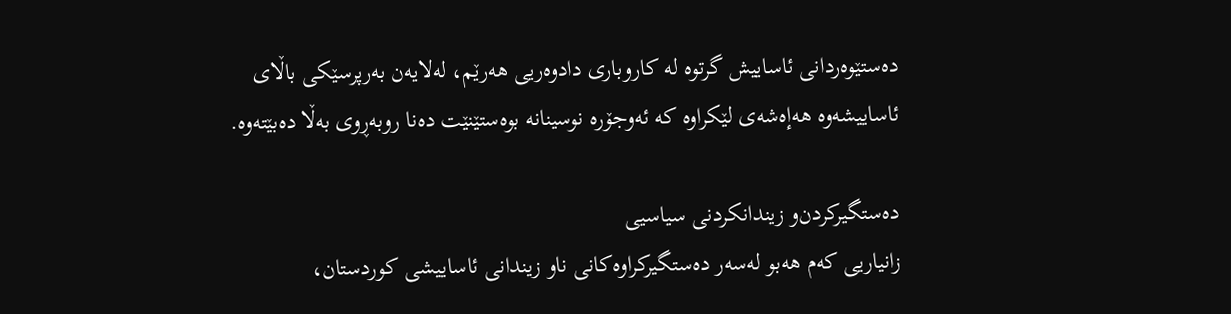ده‌ستێوه‌ردانی‌ ئاساییش گرتوه‌ له‌ كاروباری‌ دادوه‌ریی‌ هه‌رێم، له‌لایه‌ن به‌رپرسێكی‌ باڵای‌ ئاساییشه‌وه‌ هه‌إه‌شه‌ی‌ لێكراوه‌ كه‌ ئه‌وجۆره‌ نوسینانه‌ بوه‌ستێنێت ده‌نا روبه‌ڕوی‌ به‌ڵا ده‌بێته‌وه‌.

ده‌ستگیركردن‌و زیندانكردنی‌ سیاسیی‌
زانیاریی‌ كه‌م هه‌بو له‌سه‌ر ده‌ستگیركراوه‌كانی‌ ناو زیندانی‌ ئاساییشی‌ كوردستان،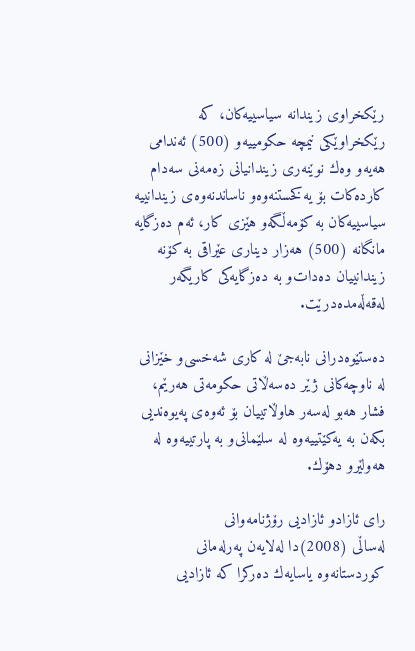رێكخراوی‌ زیندانه‌ سیاسییه‌كان، كه‌ رێكخراوێكی‌ نیمچه‌ حكومییه‌و (500) ئه‌ندامی‌ هه‌یه‌‌و وه‌ك نوێنه‌ری‌ زیندانیانی‌ زه‌مه‌نی‌ سه‌دام كارده‌كات بۆ یه‌كخستنه‌وه‌‌و ناساندنه‌وه‌ی‌ زیندانییه‌ سیاسییه‌كان به‌ كۆمه‌ڵگه‌‌و هێزی‌ كار، ئه‌م ده‌زگایه‌ مانگانه‌ (500) هه‌زار دیناری‌ عێراقی‌ به‌ كۆنه‌ زیندانییان ده‌دات‌و به‌ ده‌زگایه‌كی‌ كاریگه‌ر له‌قه‌ڵه‌مده‌درێت.

ده‌ستێوه‌درانی‌ نابه‌جێ‌ له‌ كاری‌ شه‌خسی‌‌و خێزانی‌
له‌ ناوچه‌كانی‌ ژێر ده‌سه‌ڵاتی‌ حكومه‌تی‌ هه‌رێم، فشار هه‌بو له‌سه‌ر هاوڵاتییان بۆ ئه‌وه‌ی‌ په‌یوه‌ندیی‌ بكه‌ن به‌ یه‌كێتییه‌وه‌ له‌ سلێمانی‌‌و به‌ پارتییه‌وه‌ له‌ هه‌ولێرو دهۆك.

رای‌ ئازادو ئازادیی‌ رۆژنامه‌وانی‌
له‌ساڵی‌ (2008)دا له‌لایه‌ن په‌رله‌مانی‌ كوردستانه‌وه‌ یاسایه‌ك ده‌ركرا كه‌ ئازادیی‌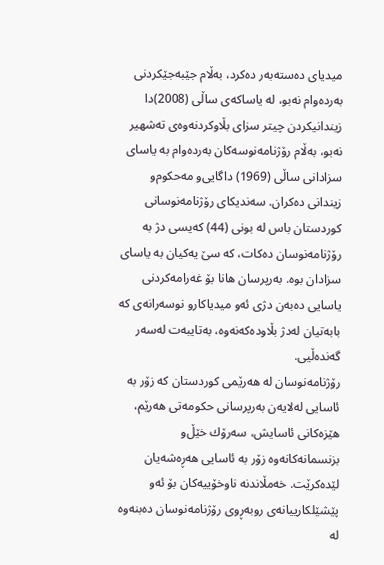میدیای‌ ده‌سته‌به‌ر ده‌كرد، به‌ڵام جێبه‌جێكردنی‌ به‌رده‌وام نه‌بو، له‌ یاساكه‌ی‌ ساڵی‌ (2008)دا زیندانیكردن چیتر سزای‌ بڵاوكردنه‌وه‌ی‌ ته‌شهیر نه‌بو، به‌ڵام رۆژنامه‌نوسه‌كان به‌رده‌وام به‌ یاسای‌ سزادانی‌ ساڵی‌ (1969) داگایی‌‌و مه‌حكوم‌و زیندانی‌ ده‌كران. سه‌ندیكای‌ رۆژنامه‌نوسانی‌ كوردستان باس له‌ بونی‌ (44) كه‌یسی‌ دژ به‌ رۆژنامه‌نوسان ده‌كات، كه‌ سێ‌ یه‌كیان به‌ یاسای‌ سزادان بوه‌. به‌رپرسان هانا بۆ غه‌رامه‌كردنی‌ یاسایی‌ ده‌به‌ن دژی‌ ئه‌و میدیاكارو نوسه‌رانه‌ی‌ كه‌ بابه‌تیان له‌دژ بڵاوده‌كه‌نه‌وه‌، به‌تایبه‌ت له‌سه‌ر گه‌نده‌ڵیی‌.
رۆژنامه‌نوسان له‌ هه‌رێمی‌ كوردستان كه‌ زۆر به‌ ئاسایی‌ له‌لایه‌ن به‌رپرسانی‌ حكومه‌تی‌ هه‌رێم، هێزه‌كانی‌ ئاسایش، سه‌رۆك خێڵ‌‌و بزنسمانه‌كانه‌وه‌ زۆر به‌ ئاسایی‌ هه‌ڕه‌شه‌یان لێده‌كرێت. خه‌مڵاندنه‌ ناوخۆییه‌كان بۆ ئه‌و پێشێلكارییانه‌ی‌ روبه‌ڕوی‌ رۆژنامه‌نوسان ده‌بنه‌وه‌ له‌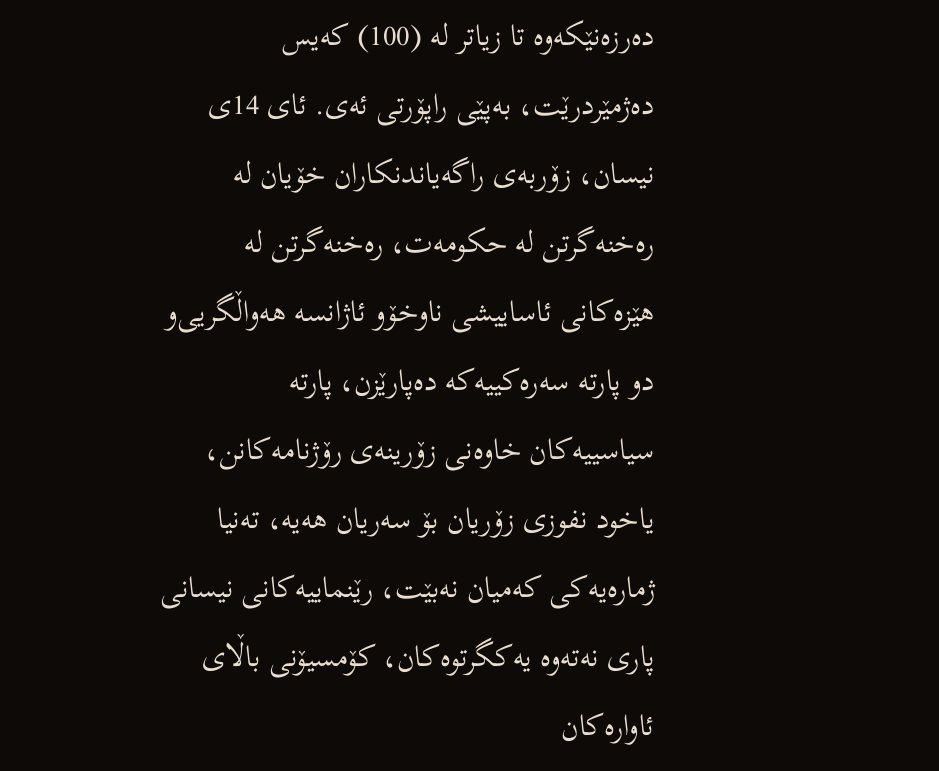ده‌رزه‌نێكه‌وه‌ تا زیاتر له‌ (100) كه‌یس ده‌ژمێردرێت، به‌پێی‌ راپۆرتی‌ ئه‌ی‌. ئای‌ 14ی‌ نیسان، زۆربه‌ی‌ راگه‌یاندنكاران خۆیان له‌ ره‌خنه‌گرتن له‌ حكومه‌ت، ره‌خنه‌گرتن له‌ هێزه‌كانی‌ ئاساییشی‌ ناوخۆو ئاژانسه‌ هه‌واڵگریی‌و دو پارته‌ سه‌ره‌كییه‌كه‌ ده‌پارێزن، پارته‌ سیاسییه‌كان خاوه‌نی‌ زۆرینه‌ی‌ رۆژنامه‌كانن، یاخود نفوزی‌ زۆریان بۆ سه‌ریان هه‌یه‌، ته‌نیا ژماره‌یه‌كی‌ كه‌میان نه‌بێت، رێنماییه‌كانی‌ نیسانی‌ پاری‌ نه‌ته‌وه‌ یه‌كگرتوه‌كان، كۆمسیۆنی‌ باڵای‌ ئاواره‌كان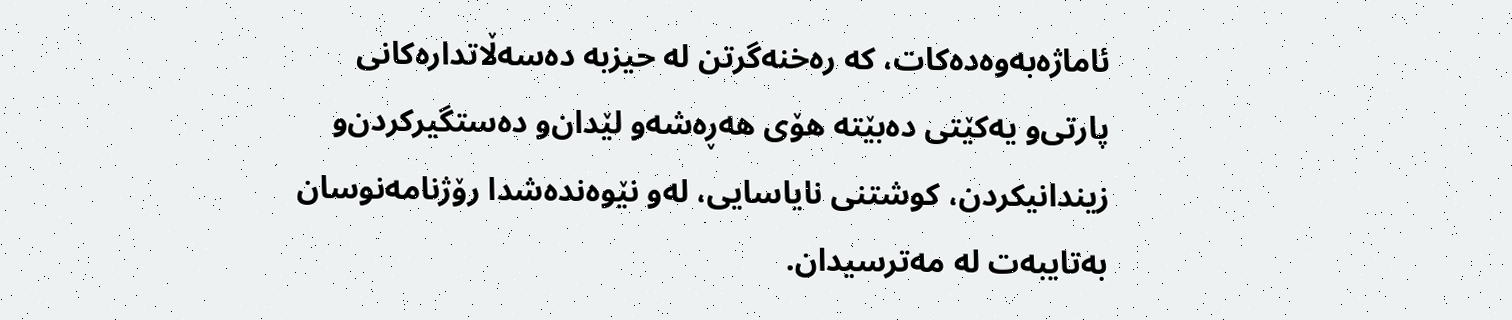ئاماژه‌به‌وه‌ده‌كات، كه‌ ره‌خنه‌گرتن له‌ حیزبه‌ ده‌سه‌ڵاتداره‌كانی‌ پارتی‌‌و یه‌كێتی‌ ده‌بێته‌ هۆی‌ هه‌ڕه‌شه‌و لێدان‌و ده‌ستگیركردن‌و زیندانیكردن، كوشتنی‌ نایاسایی‌، له‌و نێوه‌نده‌شدا رۆژنامه‌نوسان به‌تایبه‌ت له‌ مه‌ترسیدان.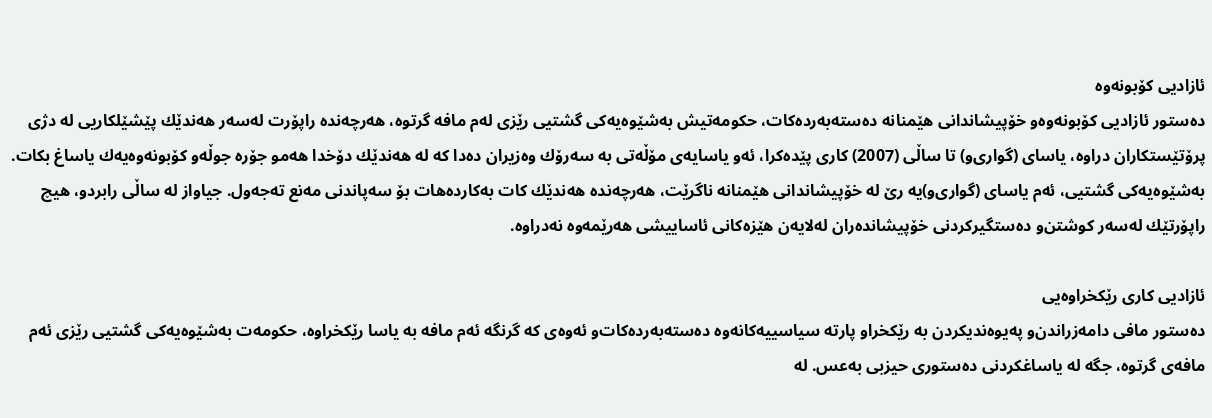ئازادیی‌ كۆبونه‌وه‌
ده‌ستور ئازادیی‌ كۆبونه‌وه‌و خۆپیشاندانی‌ هێمنانه‌ ده‌سته‌به‌رده‌كات، حكومه‌تیش به‌شێوه‌یه‌كی‌ گشتیی‌ رێزی‌ له‌م مافه‌ گرتوه‌، هه‌رچه‌نده‌ راپۆرت له‌سه‌ر هه‌ندێك پێشێلكاریی‌ له‌ دژی‌ پرۆتێستكاران دراوه‌، یاسای‌ (گواری‌‌و) تا ساڵی‌ (2007) كاری‌ پێده‌كرا، ئه‌و یاسایه‌ی‌ مۆڵه‌تی‌ به‌ سه‌رۆك وه‌زیران ده‌دا كه‌ له‌ هه‌ندێك دۆخدا هه‌مو جۆره‌ جوڵه‌‌و كۆبونه‌وه‌یه‌ك یاساغ بكات. به‌شێوه‌یه‌كی‌ گشتیی‌، ئه‌م یاسای‌ (گواری‌‌و)یه‌ رێ‌ له‌ خۆپیشاندانی‌ هێمنانه‌ ناگرێت، هه‌رچه‌نده‌ هه‌ندێك كات به‌كارده‌هات بۆ سه‌پاندنی‌ مه‌نع ته‌جه‌ول. جیاواز له‌ ساڵی‌ رابردو، هیچ راپۆرتێك له‌سه‌ر كوشتن‌و ده‌ستگیركردنی‌ خۆپیشانده‌ران له‌لایه‌ن هێزه‌كانی‌ ئاساییشی‌ هه‌رێمه‌وه‌ نه‌دراوه‌.

ئازادیی‌ كاری‌ رێكخراوه‌یی‌
ده‌ستور مافی‌ دامه‌زراندن‌و په‌یوه‌ندیكردن به‌ رێكخراو پارته‌ سیاسییه‌كانه‌وه‌ ده‌سته‌به‌رده‌كات‌و ئه‌وه‌ی‌ كه‌ گرنگه‌ ئه‌م مافه‌ به‌ یاسا رێكخراوه‌، حكومه‌ت به‌شێوه‌یه‌كی‌ گشتیی‌ رێزی‌ ئه‌م مافه‌ی‌ گرتوه‌، جگه‌ له‌ یاساغكردنی‌ ده‌ستوری‌ حیزبی‌ به‌عس. له‌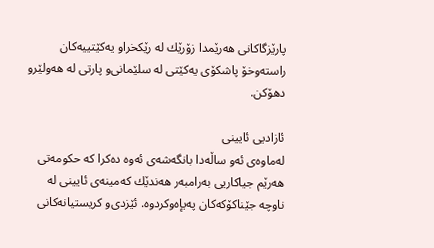پارێزگاكانی‌ هه‌رێمدا زۆرێك له‌ رێكخراو یه‌كێتییه‌كان راسته‌وخۆ پاشكۆی‌ یه‌كێتی‌ له‌ سلێمانی‌‌و پارتی‌ له‌ هه‌ولێرو دهۆكن.

ئازادیی‌ ئایینی‌
له‌ماوه‌ی‌ ئه‌و ساڵه‌دا بانگه‌شه‌ی‌ ئه‌وه‌ ده‌كرا كه‌ حكومه‌تی‌ هه‌رێم جیاكاریی‌ به‌رامبه‌ر هه‌ندێك كه‌مینه‌ی‌ ئایینی‌ له‌ ناوچه‌ جێناكۆكه‌كان په‌یإه‌وكردوه‌. ئێزدی‌‌و كریستیانه‌كانی‌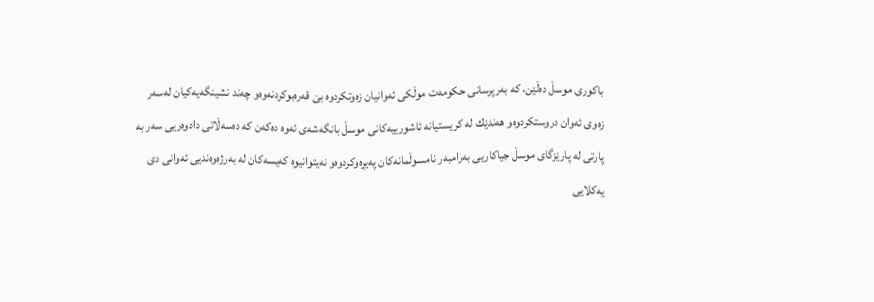باكوری‌ موسڵ‌ ده‌ڵێن، كه‌ به‌رپرسانی‌ حكومه‌ت موڵكی‌ ئه‌وانیان زه‌وتكردوه‌ بێ‌ قه‌ره‌بوكردنه‌وه‌و چه‌ند نشینگه‌یه‌كیان له‌سه‌ر زه‌وی‌ ئه‌وان دروستكردوه‌‌و هه‌ندێك له‌ كریستیانه‌ ئاشورییه‌كانی‌ موسڵ‌ بانگه‌شه‌ی‌ ئه‌وه‌ ده‌كه‌ن كه‌ ده‌سه‌ڵاتی‌ دادوه‌ریی‌ سه‌ر به‌ پارتی‌ له‌ پارێزگای‌ موسڵ‌ جیاكاریی‌ به‌رامبه‌ر نامسوڵمانه‌كان په‌یڕه‌وكردوه‌و نه‌یتوانیوه‌ كه‌یسه‌كان له‌ به‌رژه‌وه‌ندیی‌ ئه‌وانی‌ دی‌ یه‌كلایی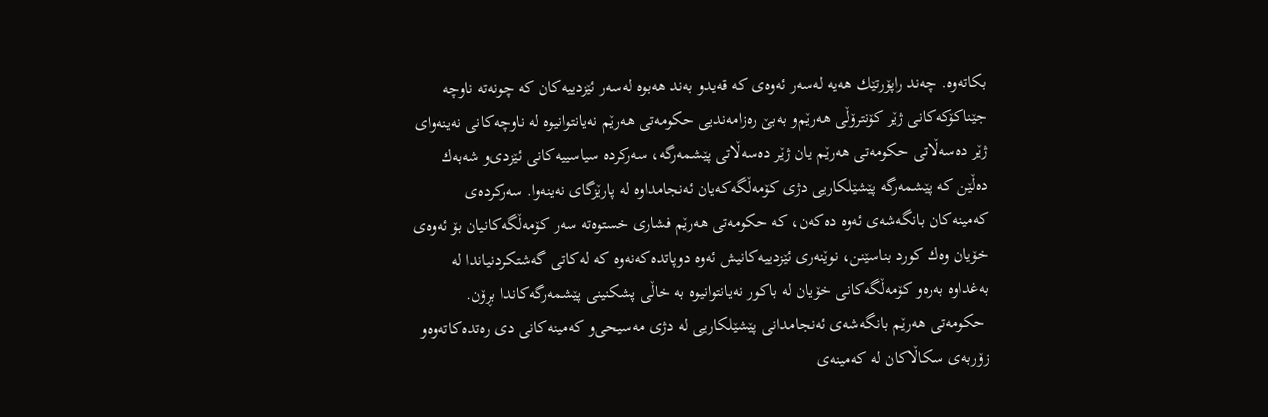بكاته‌وه‌. چه‌ند راپۆرتێك هه‌یه‌ له‌سه‌ر ئه‌وه‌ی‌ كه‌ قه‌یدو به‌ند هه‌بوه‌ له‌سه‌ر ئێزدییه‌كان كه‌ چونه‌ته‌ ناوچه‌ جێناكۆكه‌كانی‌ ژێر كۆنترۆڵی‌ هه‌رێم‌و به‌بێ‌ ره‌زامه‌ندیی‌ حكومه‌تی‌ هه‌رێم نه‌یانتوانیوه‌ له‌ ناوچه‌كانی‌ نه‌ینه‌وای‌ ژێر ده‌سه‌ڵاتی‌ حكومه‌تی‌ هه‌رێم یان ژێر ده‌سه‌ڵاتی‌ پێشمه‌رگه‌، سه‌ركرده‌ سیاسییه‌كانی‌ ئێزدی‌‌و شه‌به‌ك ده‌ڵێن كه‌ پێشمه‌رگه‌ پێشێلكاریی‌ دژی‌ كۆمه‌ڵگه‌كه‌یان ئه‌نجامداوه‌ له‌ پارێزگای‌ نه‌ینه‌وا. سه‌ركرده‌ی‌ كه‌مینه‌كان بانگه‌شه‌ی‌ ئه‌وه‌ ده‌كه‌ن، كه‌ حكومه‌تی‌ هه‌رێم فشاری‌ خستوه‌ته‌ سه‌ر كۆمه‌ڵگه‌كانیان بۆ ئه‌وه‌ی‌ خۆیان وه‌ك كورد بناسێنن، نوێنه‌ری‌ ئێزدییه‌كانیش ئه‌وه‌ دوپاتده‌كه‌نه‌وه‌ كه‌ له‌كاتی‌ گه‌شتكردنیاندا له‌ به‌غداوه‌ به‌ره‌و كۆمه‌ڵگه‌كانی‌ خۆیان له‌ باكور نه‌یانتوانیوه‌ به‌ خاڵی‌ پشكنینی‌ پێشمه‌رگه‌كاندا بڕۆن.
 حكومه‌تی‌ هه‌رێم بانگه‌شه‌ی‌ ئه‌نجامدانی‌ پێشێلكاریی‌ له‌ دژی‌ مه‌سیحی‌‌و كه‌مینه‌كانی‌ دی‌ ره‌تده‌كاته‌وه‌‌و زۆربه‌ی‌ سكاڵاكان له‌ كه‌مینه‌ی‌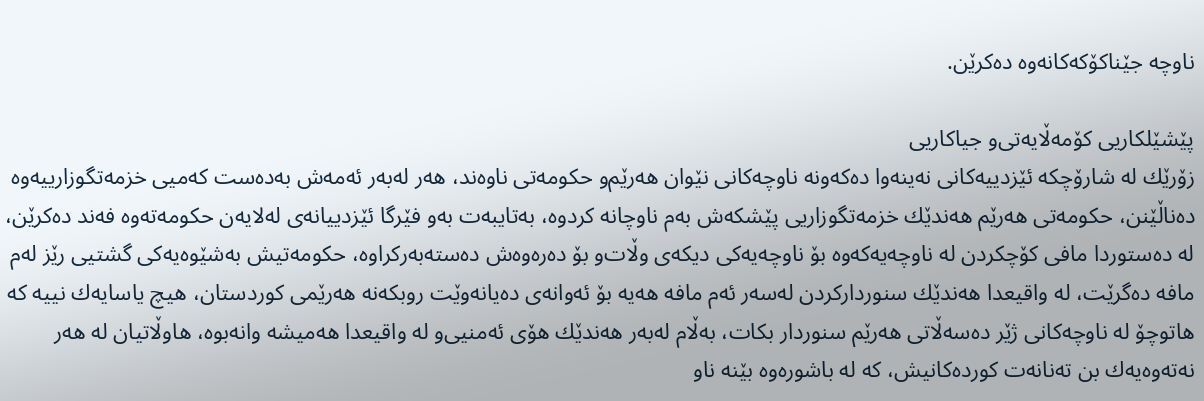ناوچه‌ جێناكۆكه‌كانه‌وه‌ ده‌كرێن.

پێشێلكاریی‌ كۆمه‌ڵایه‌تی‌‌و جیاكاریی‌
زۆرێك له‌ شارۆچكه‌ ئێزدییه‌كانی‌ نه‌ینه‌وا ده‌كه‌ونه‌ ناوچه‌كانی‌ نێوان هه‌رێم‌و حكومه‌تی‌ ناوه‌ند، هه‌ر له‌به‌ر ئه‌مه‌ش به‌ده‌ست كه‌میی‌ خزمه‌تگوزارییه‌وه‌ ده‌ناڵێنن، حكومه‌تی‌ هه‌رێم هه‌ندێك خزمه‌تگوزاریی‌ پێشكه‌ش به‌م ناوچانه‌ كردوه‌، به‌تایبه‌ت به‌و فێرگا ئێزدییانه‌ی‌ له‌لایه‌ن حكومه‌ته‌وه‌ فه‌ند ده‌كرێن، له‌ ده‌ستوردا مافی‌ كۆچكردن له‌ ناوچه‌یه‌كه‌وه‌ بۆ ناوچه‌یه‌كی‌ دیكه‌ی‌ وڵات‌و بۆ ده‌ره‌وه‌ش ده‌سته‌به‌ركراوه‌، حكومه‌تیش به‌شێوه‌یه‌كی‌ گشتیی‌ رێز له‌م مافه‌ ده‌گرێت، له‌ واقیعدا هه‌ندێك سنورداركردن له‌سه‌ر ئه‌م مافه‌ هه‌یه‌ بۆ ئه‌وانه‌ی‌ ده‌یانه‌وێت روبكه‌نه‌ هه‌رێمی‌ كوردستان، هیچ یاسایه‌ك نییه‌ كه‌ هاتوچۆ له‌ ناوچه‌كانی‌ ژێر ده‌سه‌ڵاتی‌ هه‌رێم سنوردار بكات، به‌ڵام له‌به‌ر هه‌ندێك هۆی‌ ئه‌منیی‌‌و له‌ واقیعدا هه‌میشه‌ وانه‌بوه‌، هاوڵاتیان له‌ هه‌ر نه‌ته‌وه‌یه‌ك بن ته‌نانه‌ت كورده‌كانیش، كه‌ له‌ باشوره‌وه‌ بێنه‌ ناو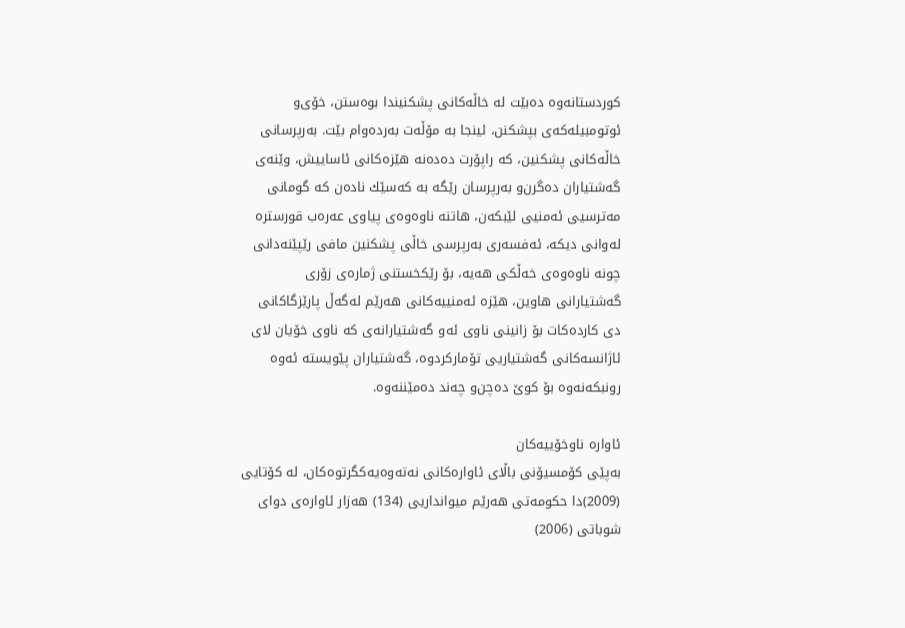كوردستانه‌وه‌ ده‌بێت له‌ خاڵه‌كانی‌ پشكنیندا بوه‌ستن، خۆی‌و ئوتومبیله‌كه‌ی‌ بپشكنن، ئینجا به‌ مۆڵه‌ت به‌رده‌وام بێت. به‌رپرسانی‌ خاڵه‌كانی‌ پشكنین، كه‌ راپۆرت ده‌ده‌نه‌ هێزه‌كانی‌ ئاساییش، وێنه‌ی‌ گه‌شتیاران ده‌گرن‌و به‌رپرسان رێگه‌ به‌ كه‌سێك ناده‌ن كه‌ گومانی‌ مه‌ترسیی‌ ئه‌منیی‌ لێبكه‌ن، هاتنه‌ ناوه‌وه‌ی‌ پیاوی‌ عه‌ره‌ب قورستره‌ له‌وانی‌ دیكه‌، ئه‌فسه‌ری‌ به‌رپرسی‌ خاڵی‌ پشكنین مافی‌ رێپێنه‌دانی‌ چونه‌ ناوه‌وه‌ی‌ خه‌ڵكی‌ هه‌یه‌، بۆ رێكخستنی‌ ژماره‌ی‌ زۆری‌ گه‌شتیارانی‌ هاوین، هێزه‌ ئه‌منییه‌كانی‌ هه‌رێم له‌گه‌ڵ‌ پارێزگاكانی‌ دی‌ كارده‌كات بۆ زانینی‌ ناوی‌ ئه‌و گه‌شتیارانه‌ی‌ كه‌ ناوی‌ خۆیان لای‌ ئاژانسه‌كانی‌ گه‌شتیاریی‌ تۆماركردوه‌، گه‌شتیاران پێویسته‌ ئه‌وه‌ رونبكه‌نه‌وه‌ بۆ كوێ‌ ده‌چن‌و چه‌ند ده‌مێننه‌وه‌.

ئاواره‌ ناوخۆییه‌كان
به‌پێی‌ كۆمسیۆنی‌ باڵای‌ ئاواره‌كانی‌ نه‌ته‌وه‌یه‌كگرتوه‌كان، له‌ كۆتایی‌ (2009)دا حكومه‌تی‌ هه‌رێم میوانداریی‌ (134) هه‌زار ئاواره‌ی‌ دوای‌ شوباتی‌ (2006)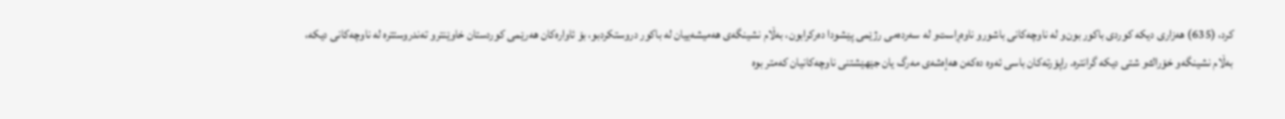كرد، (635) هه‌زاری‌ دیكه‌ كوردی‌ باكور بون‌و له‌ ناوچه‌كانی‌ باشورو ناوه‌ڕاست‌و له‌ سه‌رده‌می‌ رژێمی‌ پێشودا ده‌ركرابون، به‌ڵام نشینگه‌ی‌ هه‌میشه‌ییان له‌ باكور دروستكردبو، بۆ ئاواره‌كان هه‌رێمی‌ كوردستان خاوێنترو ته‌ندروستتره‌ له‌ ناوچه‌كانی‌ دیكه‌، به‌ڵام نشینگه‌و خۆراك‌و شتی‌ دیكه‌ گرانتره‌. راپۆرته‌كان باسی‌ ئه‌وه‌ ده‌كه‌ن هه‌إه‌شه‌ی‌ مه‌رگ یان جێهێشتنی‌ ناوچه‌كانیان كه‌متر بوه‌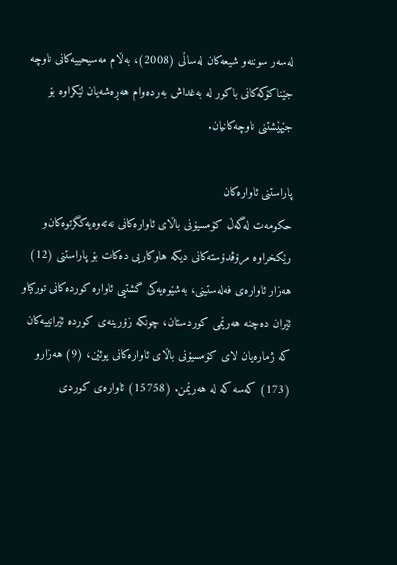له‌سه‌ر سوننه‌و شیعه‌كان له‌ساڵی‌ (2008)، به‌ڵام مه‌سیحییه‌كانی‌ ناوچه‌ جێناكۆكه‌كانی‌ باكور له‌ به‌غداش به‌رده‌وام هه‌ڕه‌شه‌یان لێكراوه‌ بۆ جێهێشتنی‌ ناوچه‌كانیان.

پاراستنی‌ ئاواره‌كان
حكومه‌ت له‌گه‌ڵ‌ كۆمسیۆنی‌ باڵای‌ ئاواره‌كانی‌ نه‌ته‌وه‌یه‌كگرتوه‌كان‌و رێكخراوه‌ مرۆڤدۆسته‌كانی‌ دیكه‌ هاوكاریی‌ ده‌كات بۆ پاراستنی‌ (12) هه‌زار ئاواره‌ی‌ فه‌له‌ستینی‌، به‌شێوه‌یه‌كی‌ گشتیی‌ ئاواره‌ كورده‌كانی‌ توركیاو ئێران ده‌چنه‌ هه‌رێمی‌ كوردستان، چونكه‌ زۆرینه‌ی‌ كورده‌ ئێرانییه‌كان كه‌ ژماره‌یان لای‌ كۆمسیۆنی‌ باڵای‌ ئاواره‌كانی‌ یوئێن، (9) هه‌زارو (173) كه‌سه‌ كه‌ له‌ هه‌رێمن. (15758) ئاواره‌ی‌ كوردی‌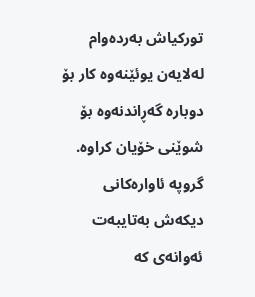توركیاش به‌رده‌وام له‌لایه‌ن یوئێنه‌وه‌ كار بۆ دوباره‌ گه‌ڕاندنه‌وه‌ بۆ شوێنی‌ خۆیان كراوه‌. گروپه‌ ئاواره‌كانی‌ دیكه‌ش به‌تایبه‌ت ئه‌وانه‌ی‌ كه‌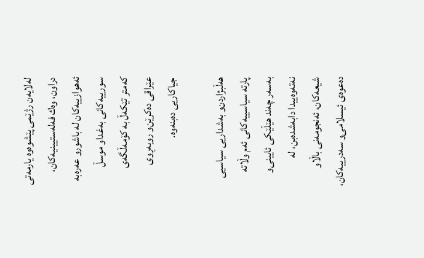له‌لایه‌ن رژێمی‌ پێشوه‌وه‌ یارمه‌تی‌ دراون، وه‌ك فه‌له‌ستیینیه‌كان، ئه‌هوازییه‌كان له‌ باشور‌و عه‌ره‌به‌ سورییه‌كانی‌ به‌غداو موسڵ‌ كه‌متر تێكه‌ڵ‌ به‌ كۆمه‌ڵگه‌ی‌ عێراقی‌ ده‌كرێن‌و روبه‌ڕوی‌ جیاكاریی‌ ده‌بنه‌وه‌.

هه‌ڵبژاردن‌و به‌شداریی‌ سیاسیی‌
پارته‌ سیاسییه‌كانی‌ ئه‌م وڵاته‌ به‌سه‌ر چه‌ند هێڵێكی‌ ئایینی‌‌و نه‌ته‌وه‌ییدا دابه‌شده‌بن، له‌ شیعه‌كان، ئه‌نجومه‌نی‌ باڵاو ده‌عوه‌ی‌ ئیسلامی‌‌و سه‌درییه‌كان،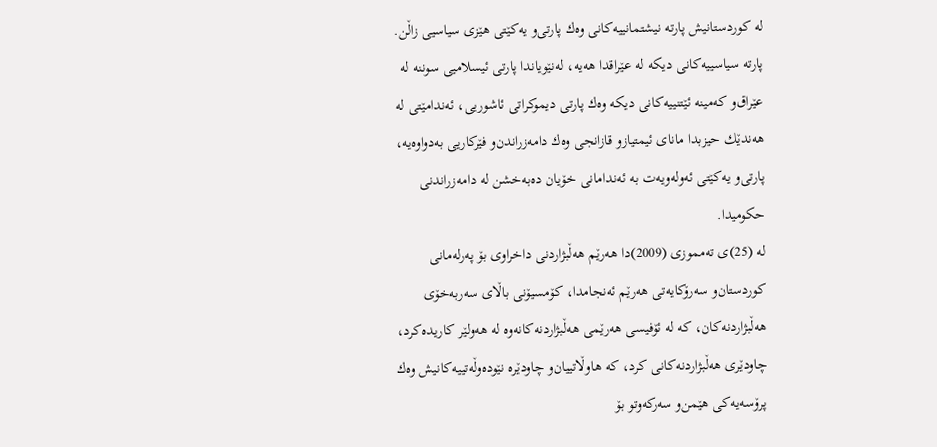له‌ كوردستانیش پارته‌ نیشتمانییه‌كانی‌ وه‌ك پارتی‌‌و یه‌كێتی‌ هێزی‌ سیاسیی‌ زاڵن. پارته‌ سیاسییه‌كانی‌ دیكه‌ له‌ عێراقدا هه‌یه‌، له‌نێویاندا پارتی‌ ئیسلامیی‌ سوننه‌ له‌ عێراق‌و كه‌مینه‌ ئێتنییه‌كانی‌ دیكه‌ وه‌ك پارتی‌ دیموكراتی‌ ئاشوریی‌، ئه‌ندامێتی‌ له‌ هه‌ندێك حیزبدا مانای‌ ئیمتیازو قازانجی‌ وه‌ك دامه‌زراندن‌و فێركاریی‌ به‌دواوه‌یه‌، پارتی‌‌و یه‌كێتی‌ ئه‌وله‌ویه‌ت به‌ ئه‌ندامانی‌ خۆیان ده‌به‌خشن له‌ دامه‌زراندنی‌ حكومیدا.
له‌ (25)ی‌ ته‌مموزی‌ (2009)دا هه‌رێم هه‌ڵبژاردنی‌ داخراوی‌ بۆ په‌رله‌مانی‌ كوردستان‌و سه‌رۆكایه‌تی‌ هه‌رێم ئه‌نجامدا، كۆمسیۆنی‌ باڵای‌ سه‌ربه‌خۆی‌ هه‌ڵبژاردنه‌كان، كه‌ له‌ ئۆفیسی‌ هه‌رێمی‌ هه‌ڵبژاردنه‌كانه‌وه‌ له‌ هه‌ولێر كاریده‌كرد، چاودێری‌ هه‌ڵبژاردنه‌كانی‌ كرد، كه‌ هاوڵاتییان‌و چاودێره‌ نێوده‌وڵه‌تییه‌كانیش وه‌ك پرۆسه‌یه‌كی‌ هێمن‌و سه‌ركه‌وتو بۆ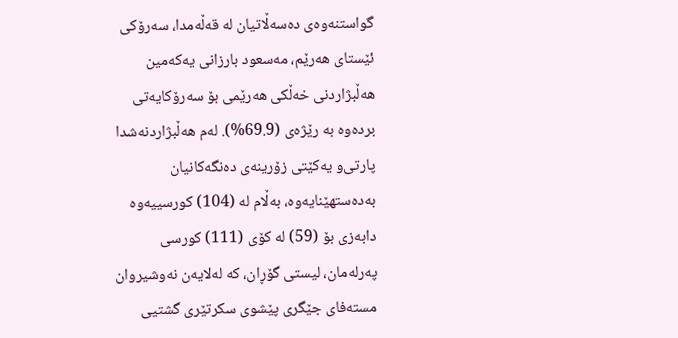گواستنه‌وه‌ی‌ ده‌سه‌ڵاتیان له‌ قه‌ڵه‌مدا، سه‌رۆكی‌ ئێستای‌ هه‌رێم، مه‌سعود بارزانی‌ یه‌كه‌مین هه‌ڵبژاردنی‌ خه‌ڵكی‌ هه‌رێمی‌ بۆ سه‌رۆكایه‌تی‌ برده‌وه‌ به‌ رێژه‌ی‌ (69.9%). له‌م هه‌ڵبژاردنه‌شدا پارتی‌‌و یه‌كێتی‌ زۆرینه‌ی‌ ده‌نگه‌كانیان به‌ده‌ستهێنایه‌وه‌، به‌ڵام له‌ (104) كورسییه‌وه‌ دابه‌زی‌ بۆ (59) له‌ كۆی‌ (111) كورسی‌ په‌رله‌مان، لیستی‌ گۆڕان، كه‌ له‌لایه‌ن نه‌وشیروان مسته‌فای‌ جێگری‌ پێشوی‌ سكرتێری‌ گشتیی‌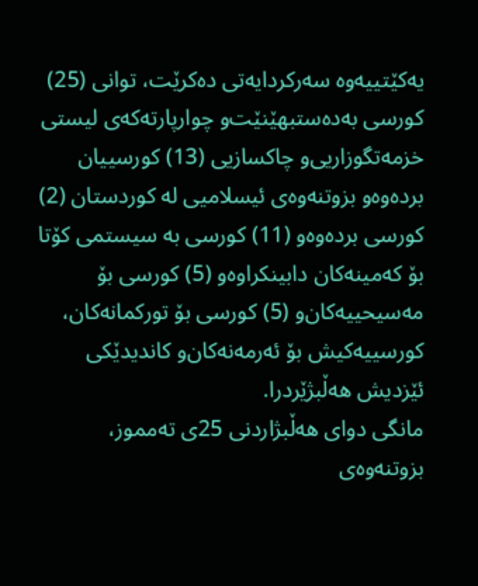یه‌كێتییه‌وه‌ سه‌ركردایه‌تی‌ ده‌كرێت، توانی‌ (25) كورسی‌ به‌ده‌ستبهێنێت‌و چوارپارته‌كه‌ی‌ لیستی‌ خزمه‌تگوزاریی‌و چاكسازیی‌ (13) كورسییان برده‌وه‌‌و بزوتنه‌وه‌ی‌ ئیسلامیی‌ له‌ كوردستان (2) كورسی‌ برده‌وه‌‌و (11) كورسی‌ به‌ سیستمی‌ كۆتا بۆ كه‌مینه‌كان دابینكراوه‌‌و (5) كورسی‌ بۆ مه‌سیحییه‌كان‌و (5) كورسی‌ بۆ توركمانه‌كان، كورسییه‌كیش بۆ ئه‌رمه‌نه‌كان‌و كاندیدێكی‌ ئێزدیش هه‌ڵبژێردرا.
مانگی‌ دوای‌ هه‌ڵبژاردنی‌ 25ی‌ ته‌مموز، بزوتنه‌وه‌ی‌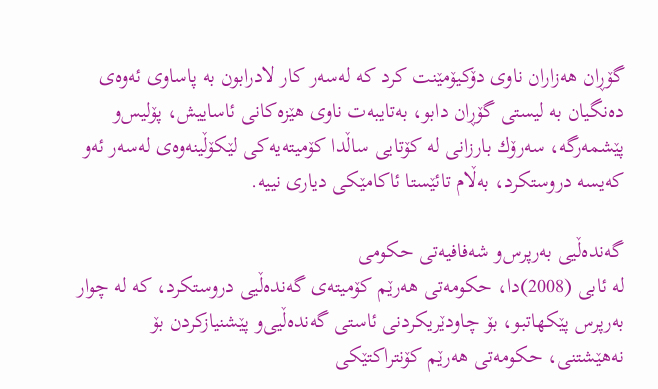گۆڕان هه‌زاران ناوی‌ دۆكیۆمێنت كرد كه‌ له‌سه‌ر كار لادرابون به‌ پاساوی‌ ئه‌وه‌ی‌ ده‌نگیان به‌ لیستی‌ گۆڕان دابو، به‌تایبه‌ت ناوی‌ هێزه‌كانی‌ ئاساییش، پۆلیس‌و پێشمه‌رگه‌، سه‌رۆك بارزانی‌ له‌ كۆتایی‌ ساڵدا كۆمیته‌یه‌كی‌ لێكۆڵینه‌وه‌ی‌ له‌سه‌ر ئه‌و كه‌یسه‌ دروستكرد، به‌ڵام تائێستا ئاكامێكی‌ دیاری‌ نییه‌.

گه‌نده‌ڵیی‌ به‌رپرس‌و شه‌فافیه‌تی‌ حكومی‌
له‌ ئابی‌ (2008)دا، حكومه‌تی‌ هه‌رێم كۆمیته‌ی‌ گه‌نده‌ڵیی‌ دروستكرد، كه‌ له‌ چوار به‌رپرس پێكهاتبو، بۆ چاودێریكردنی‌ ئاستی‌ گه‌نده‌ڵیی‌‌و پێشنیازكردن بۆ نه‌هێشتنی‌، حكومه‌تی‌ هه‌رێم كۆنتراكتێكی‌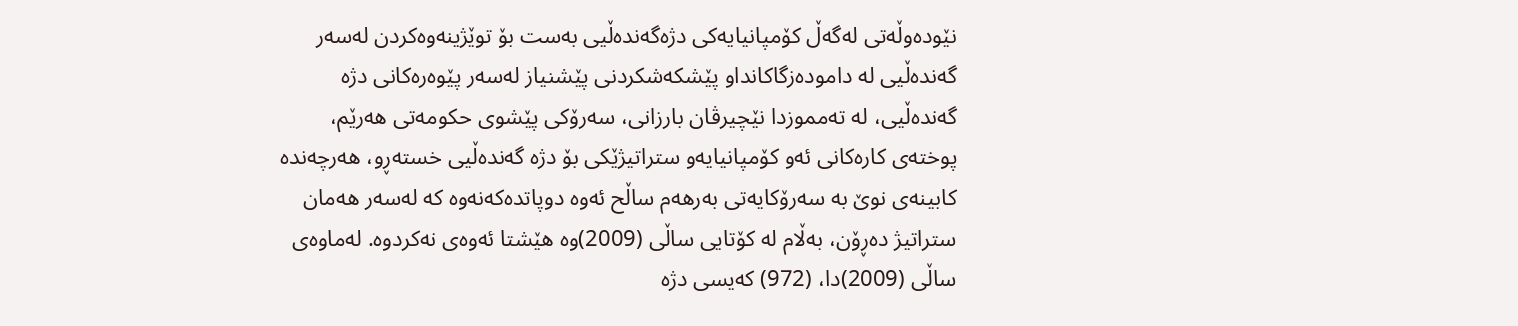نێوده‌وڵه‌تی‌ له‌گه‌ڵ‌ كۆمپانیایه‌كی‌ دژه‌گه‌نده‌ڵیی‌ به‌ست بۆ توێژینه‌وه‌كردن له‌سه‌ر گه‌نده‌ڵیی‌ له‌ داموده‌زگاكانداو پێشكه‌شكردنی‌ پێشنیاز له‌سه‌ر پێوه‌ره‌كانی‌ دژه‌ گه‌نده‌ڵیی‌، له‌ ته‌مموزدا نێچیرڤان بارزانی‌، سه‌رۆكی‌ پێشوی‌ حكومه‌تی‌ هه‌رێم، پوخته‌ی‌ كاره‌كانی‌ ئه‌و كۆمپانیایه‌و ستراتیژێكی‌ بۆ دژه‌ گه‌نده‌ڵیی‌ خسته‌ڕو، هه‌رچه‌نده‌ كابینه‌ی‌ نوێ‌ به‌ سه‌رۆكایه‌تی‌ به‌رهه‌م ساڵح ئه‌وه‌ دوپاتده‌كه‌نه‌وه‌ كه‌ له‌سه‌ر هه‌مان ستراتیژ ده‌ڕۆن، به‌ڵام له‌ كۆتایی‌ ساڵی‌ (2009)وه‌ هێشتا ئه‌وه‌ی‌ نه‌كردوه‌. له‌ماوه‌ی‌ ساڵی‌ (2009)دا، (972) كه‌یسی‌ دژه‌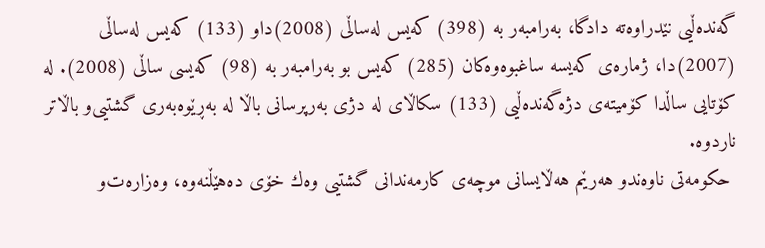گه‌نده‌ڵیی‌ نێدراوه‌ته‌ دادگا، به‌رامبه‌ر به‌ (398) كه‌یس له‌ساڵی‌ (2008)دا‌و (133) كه‌یس له‌ساڵی‌ (2007)دا، ژماره‌ی‌ كه‌یسه‌ ساغبوه‌وه‌كان (285) كه‌یس بو به‌رامبه‌ر به‌ (98) كه‌یسی‌ ساڵی‌ (2008). له‌ كۆتایی‌ ساڵدا كۆمیته‌ی‌ دژه‌گه‌نده‌ڵیی‌ (133) سكاڵای‌ له‌ دژی‌ به‌رپرسانی‌ باڵا له‌ به‌ڕێوه‌به‌ری‌ گشتیی‌‌و باڵاتر ناردوه‌.
 حكومه‌تی‌ ناوه‌ندو هه‌رێم هه‌ڵایسانی‌ موچه‌ی‌ كارمه‌ندانی‌ گشتیی‌ وه‌ك خۆی‌ ده‌هێڵنه‌وه‌، وه‌زاره‌ت‌و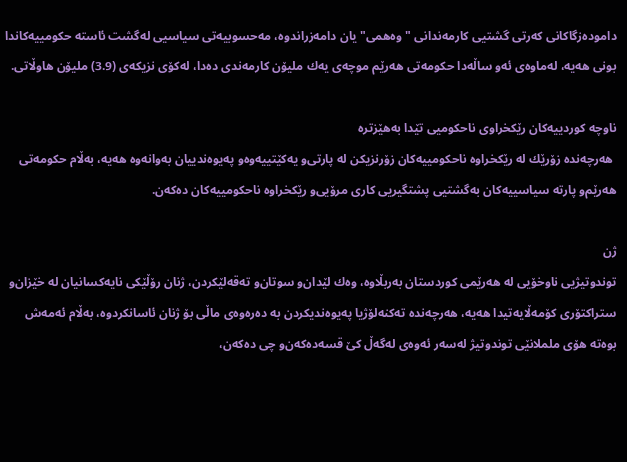داموده‌زگاكانی‌ كه‌رتی‌ گشتیی‌ كارمه‌ندانی‌ "وه‌همی‌"یان دامه‌زراندوه‌، مه‌حسوبیه‌تی‌ سیاسیی‌ له‌گشت ئاسته‌ حكومییه‌كاندا بونی‌ هه‌یه‌، له‌ماوه‌ی‌ ئه‌و ساڵه‌دا حكومه‌تی‌ هه‌رێم موچه‌ی‌ یه‌ك ملیۆن كارمه‌ندی‌ ده‌دا، له‌كۆی‌ نزیكه‌ی‌ (3.9) ملیۆن هاوڵاتی‌.

ناوچه‌ كوردییه‌كان رێكخراوی‌ ناحكومیی‌ تێدا به‌هێزتره‌
 هه‌رچه‌نده‌ زۆرێك له‌ رێكخراوه‌ ناحكومییه‌كان زۆرنزیكن له‌ پارتی‌‌و یه‌كێتییه‌وه‌و په‌یوه‌ندییان به‌وانه‌وه‌ هه‌یه‌، به‌ڵام حكومه‌تی‌ هه‌رێم‌و پارته‌ سیاسییه‌كان به‌گشتیی‌ پشتگیریی‌ كاری‌ مرۆیی‌‌و رێكخراوه‌ ناحكومییه‌كان ده‌كه‌ن.

ژن
توندوتیژیی‌ ناوخۆیی‌ له‌ هه‌رێمی‌ كوردستان به‌ربڵاوه‌، وه‌ك لێدان‌و سوتان‌و ته‌قه‌لێكردن، ژنان رۆڵێكی‌ نایه‌كسانیان له‌ خێزان‌و ستراكتۆری‌ كۆمه‌ڵایه‌تیدا هه‌یه‌، هه‌رچه‌نده‌ ته‌كنه‌لۆژیا په‌یوه‌ندیكردن به‌ ده‌ره‌وه‌ی‌ ماڵی‌ بۆ ژنان ئاسانكردوه‌، به‌ڵام ئه‌مه‌ش بوه‌ته‌ هۆی‌ ململانێی‌ توندوتیژ له‌سه‌ر ئه‌وه‌ی‌ له‌گه‌ڵ‌ كێ‌ قسه‌ده‌كه‌ن‌و چی ده‌كه‌ن،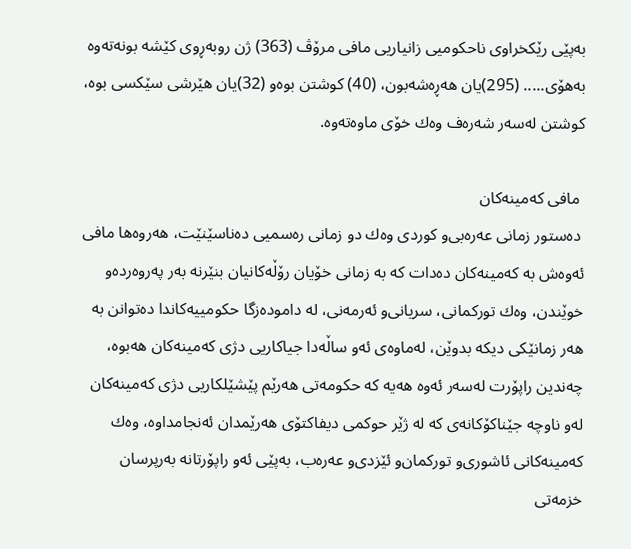به‌پێی‌ رێكخراوی‌ ناحكومیی‌ زانیاریی‌ مافی‌ مرۆڤ (363) ژن روبه‌ڕوی‌ كێشه‌ بونه‌ته‌وه‌ به‌هۆی‌..... (295)یان هه‌ڕه‌شه‌بون، (40) كوشتن بوه‌و (32)یان هێرشی‌ سێكسی‌ بوه‌، كوشتن له‌سه‌ر شه‌ره‌ف وه‌ك خۆی‌ ماوه‌ته‌وه‌.

 مافی‌ كه‌مینه‌كان
 ده‌ستور زمانی‌ عه‌ره‌بی‌‌و كوردی‌ وه‌ك دو زمانی‌ ره‌سمیی‌ ده‌ناسێنێت، هه‌روه‌ها مافی‌ ئه‌وه‌ش به‌ كه‌مینه‌كان ده‌دات كه‌ به‌ زمانی‌ خۆیان رۆڵه‌كانیان بنێرنه‌ به‌ر په‌روه‌رده‌و خوێندن، وه‌ك توركمانی‌، سریانی‌‌و ئه‌رمه‌نی‌، له‌ داموده‌زگا حكومییه‌كاندا ده‌توانن به‌ هه‌ر زمانێكی‌ دیكه‌ بدوێن، له‌ماوه‌ی‌ ئه‌و ساڵه‌دا جیاكاریی‌ دژی‌ كه‌مینه‌كان هه‌بوه‌، چه‌ندین راپۆرت له‌سه‌ر ئه‌وه‌ هه‌یه‌ كه‌ حكومه‌تی‌ هه‌رێم پێشێلكاریی‌ دژی‌ كه‌مینه‌كان له‌و ناوچه‌ جێناكۆكانه‌ی‌ كه‌ له‌ ژێر حوكمی‌ دیفاكتۆی‌ هه‌رێمدان ئه‌نجامداوه‌، وه‌ك كه‌مینه‌كانی‌ ئاشوری‌‌و توركمان‌و ئێزدی‌‌و عه‌ره‌ب، به‌پێی‌ ئه‌و راپۆرتانه‌ به‌رپرسان خزمه‌تی‌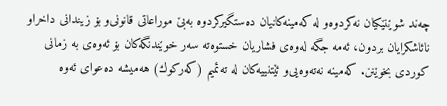چه‌ند شوێنێكیان نه‌كردوه‌‌و له‌ كه‌مینه‌كانیان ده‌ستگیركردوه‌ به‌بێ‌ موراعاتی‌ قانونی‌‌و بۆ زیندانی‌ داخراو نائاشكرایان بردون، ئه‌مه‌ جگه‌ له‌وه‌ی‌ فشاریان خستوه‌ته‌ سه‌ر خوێندنگه‌كان بۆ ئه‌وه‌ی‌ به‌ زمانی‌ كوردی‌ بخوێنن. كه‌مینه‌ نه‌ته‌وه‌یی‌‌و ئێتنییه‌كان له‌ ته‌ئمیم (كه‌ركوك) هه‌میشه‌ ده‌عوای‌ ئه‌وه‌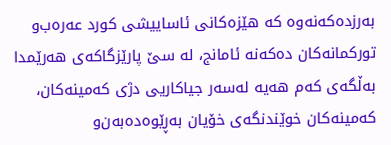به‌رزده‌كه‌نه‌وه‌ كه‌ هێزه‌كانی‌ ئاساییشی‌ كورد عه‌ره‌ب‌و توركمانه‌كان ده‌كه‌نه‌ ئامانج، له‌ سێ‌ پارێزگاكه‌ی‌ هه‌رێمدا به‌ڵگه‌ی‌ كه‌م هه‌یه‌ له‌سه‌ر جیاكاریی‌ دژی‌ كه‌مینه‌كان، كه‌مینه‌كان خوێندنگه‌ی‌ خۆیان به‌ڕێوه‌ده‌به‌ن‌و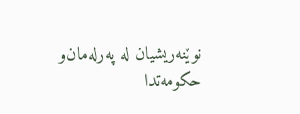نوێنه‌ریشیان له‌ په‌رله‌مان‌و حكومه‌تدا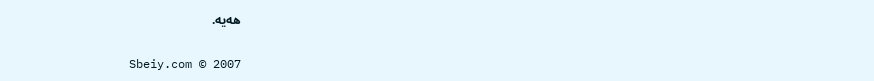هه‌یه‌.

Sbeiy.com © 2007